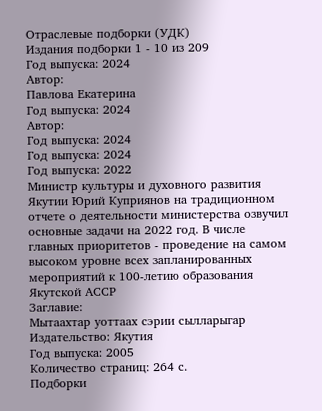Отраслевые подборки (УДК)
Издания подборки 1 - 10 из 209
Год выпуска: 2024
Автор:
Павлова Екатерина
Год выпуска: 2024
Автор:
Год выпуска: 2024
Год выпуска: 2024
Год выпуска: 2022
Министр культуры и духовного развития Якутии Юрий Куприянов на традиционном отчете о деятельности министерства озвучил основные задачи на 2022 год. В числе главных приоритетов - проведение на самом высоком уровне всех запланированных мероприятий к 100-летию образования Якутской АССР
Заглавие:
Мытаахтар уоттаах сэрии сылларыгар
Издательство: Якутия
Год выпуска: 2005
Количество страниц: 264 с.
Подборки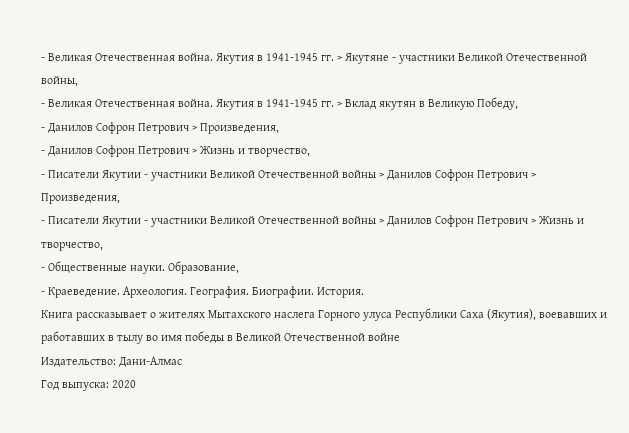- Великая Отечественная война. Якутия в 1941-1945 гг. > Якутяне - участники Великой Отечественной войны,
- Великая Отечественная война. Якутия в 1941-1945 гг. > Вклад якутян в Великую Победу,
- Данилов Софрон Петрович > Произведения,
- Данилов Софрон Петрович > Жизнь и творчество,
- Писатели Якутии - участники Великой Отечественной войны > Данилов Софрон Петрович > Произведения,
- Писатели Якутии - участники Великой Отечественной войны > Данилов Софрон Петрович > Жизнь и творчество,
- Общественные науки. Образование,
- Краеведение. Археология. География. Биографии. История.
Книга рассказывает о жителях Мытахского наслега Горного улуса Республики Саха (Якутия), воевавших и работавших в тылу во имя победы в Великой Отечественной войне
Издательство: Дани-Алмас
Год выпуска: 2020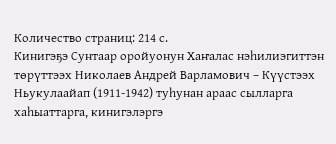Количество страниц: 214 с.
Кинигэҕэ Сунтаар оройуонун Хаҥалас нэһилиэгиттэн төрүттээх Николаев Андрей Варламович – Күүстээх Ньукулаайап (1911-1942) туһунан араас сылларга хаһыаттарга, кинигэлэргэ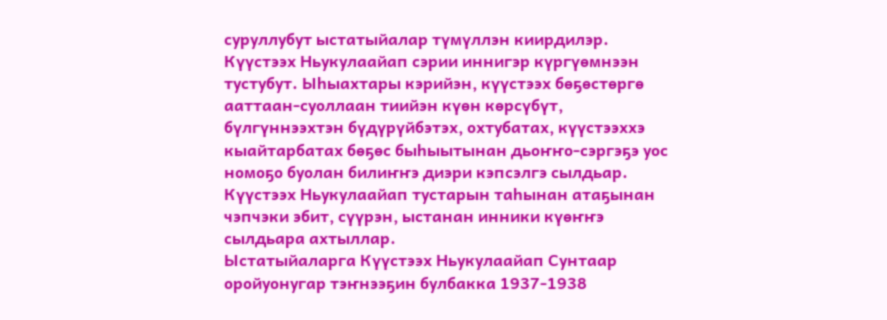суруллубут ыстатыйалар түмүллэн киирдилэр. Күүстээх Ньукулаайап сэрии иннигэр күргүөмнээн тустубут. Ыһыахтары кэрийэн, күүстээх бөҕөстөргө ааттаан-суоллаан тиийэн күөн көрсүбүт, бүлгүннээхтэн бүдүрүйбэтэх, охтубатах, күүстээххэ кыайтарбатах бөҕөс быһыытынан дьоҥҥо-сэргэҕэ уос номоҕо буолан билиҥҥэ диэри кэпсэлгэ сылдьар. Күүстээх Ньукулаайап тустарын таһынан атаҕынан чэпчэки эбит, сүүрэн, ыстанан инники күөҥҥэ сылдьара ахтыллар.
Ыстатыйаларга Күүстээх Ньукулаайап Сунтаар оройуонугар тэҥнээҕин булбакка 1937-1938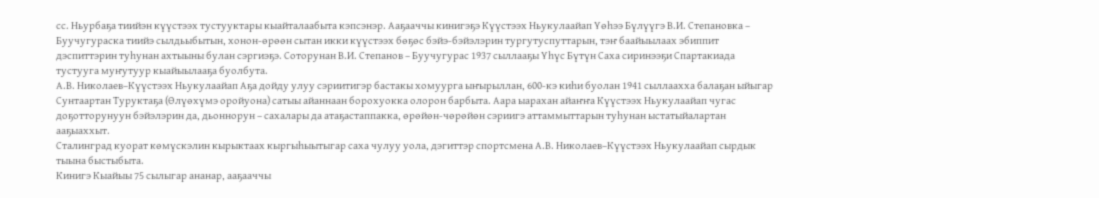сс. Ньурбаҕа тиийэн күүстээх тустууктары кыайталаабыта кэпсэнэр. Ааҕааччы кинигэҕэ Күүстээх Ньукулаайап Үөһээ Бүлүүгэ В.И. Степановка – Буучугураска тиийэ сылдьыбытын, хонон-өрөөн сытан икки күүстээх бөҕөс бэйэ-бэйэлэрин тургутуспуттарын, тэҥ баайыылаах эбиппит дэспиттэрин туһунан ахтыыны булан сэргиэҕэ. Соторунан В.И. Степанов – Буучугурас 1937 сыллааҕы Үһүс Бүтүн Саха сиринээҕи Спартакиада тустууга муҥутуур кыайыылааҕа буолбута.
А.В. Николаев–Күүстээх Ньукулаайап Аҕа дойду улуу сэриитигэр бастакы хомуурга ыҥырыллан, 600-кэ киһи буолан 1941 сыллаахха балаҕан ыйыгар Сунтаартан Туруктаҕа (Өлүөхүмэ оройуона) сатыы айаннаан борохуокка олорон барбыта. Аара ыарахан айаҥҥа Күүстээх Ньукулаайап чугас доҕотторунуун бэйэлэрин да, дьоннорун – сахалары да атаҕастаппакка, өрөйөн-чөрөйөн сэриигэ аттаммыттарын туһунан ыстатыйалартан ааҕыаххыт.
Сталинград куорат көмүскэлин кырыктаах кыргыһыытыгар саха чулуу уола, дэгиттэр спортсмена А.В. Николаев–Күүстээх Ньукулаайап сырдык тыына быстыбыта.
Кинигэ Кыайыы 75 сылыгар ананар, ааҕааччы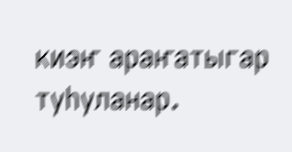киэҥ араҥатыгар туһуланар.